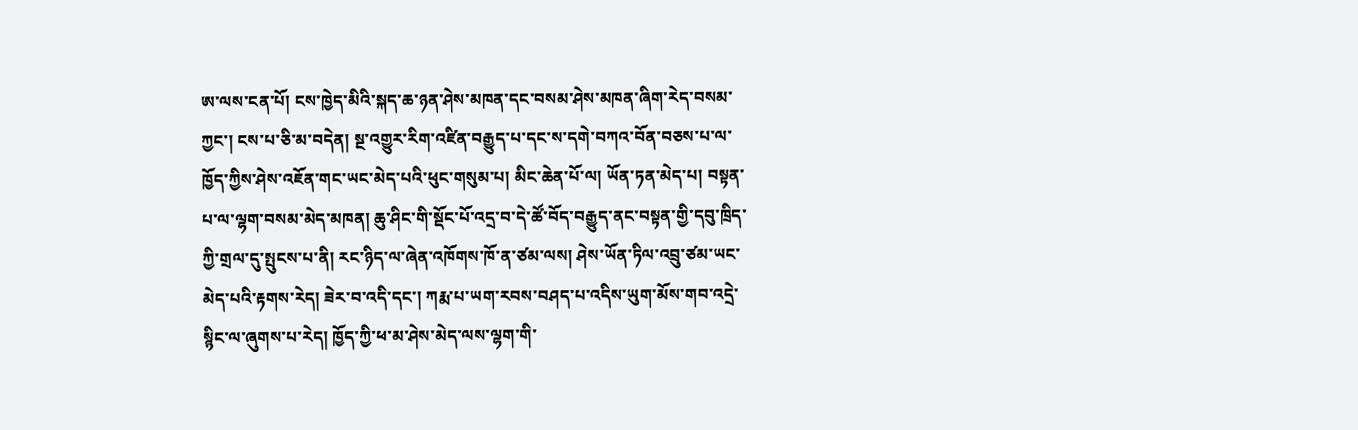ཨ་ལས་ངན་པོ། ངས་ཁྱེད་མིའི་སྐད་ཆ་ཉན་ཤེས་མཁན་དང་བསམ་ཤེས་མཁན་ཞིག་རེད་བསམ་ཀྱང་། ངས་པ་ཅི་མ་བདེན། སྔ་འགྱུར་རིག་འཛིན་བརྒྱུད་པ་དང་ས་དགེ་བཀའ་བོན་བཅས་པ་ལ་ཁྱོད་ཀྱིས་ཤེས་འཇོན་གང་ཡང་མེད་པའི་ཕུང་གསུམ་པ། མིང་ཆེན་པོ་ལ། ཡོན་ཏན་མེད་པ། བསྟན་པ་ལ་ལྷག་བསམ་མེད་མཁན། ཆུ་ཤིང་གི་སྡོང་པོ་འདྲ་བ་དེ་ཚོ་བོད་བརྒྱུད་ནང་བསྟན་གྱི་དབུ་ཁྲིད་ཀྱི་གྲལ་དུ་སྤུངས་པ་ནི། རང་ཉིད་ལ་ཞེན་འཁོགས་ཁོ་ན་ཙམ་ལས། ཤེས་ཡོན་ཏིལ་འབྲུ་ཙམ་ཡང་མེད་པའི་རྟགས་རེད། ཟེར་བ་འདི་དང་། ཀརྨ་པ་ཡག་རབས་བཤད་པ་འདིས་ཡུག་མོས་གབ་འདྲེ་སྙིང་ལ་ཞུགས་པ་རེད། ཁྱོད་ཀྱི་ཕ་མ་ཤེས་མེད་ལས་ལྷག་གི་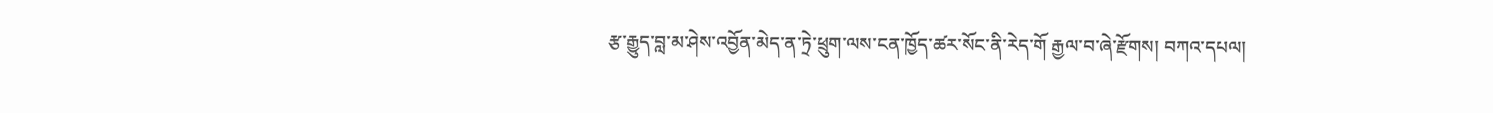རྩ་རྒྱུད་བླ་མ་ཤེས་འབྱོན་མེད་ན་ཏྲེ་ཕྲུག་ལས་ངན་ཁྱོད་ཚར་སོང་ནི་རེད་གོ རྒྱལ་བ་ཞེ་རྫོགས། བཀའ་དཔལ།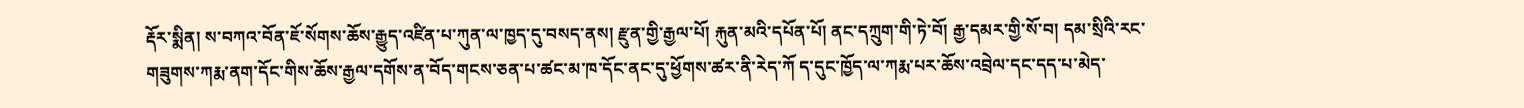རྡོར་སྨིན། ས་བཀའ་བོན་ཇོ་སོགས་ཆོས་རྒྱུད་འཛིན་པ་ཀུན་ལ་ཁྱད་དུ་བསད་ནས། རྫུན་གྱི་རྒྱལ་པོ། རྐུན་མའི་དཔོན་པོ། ནང་དཀྲུག་གི་ཏེ་བོ། རྒྱ་དམར་གྱི་སོ་བ། དམ་སྲིའི་རང་གཟུགས་ཀརྨ་ནག་དོང་གིས་ཆོས་རྒྱལ་དགོས་ན་བོད་གངས་ཅན་པ་ཚང་མ་ཁ་དོང་ནང་དུ་ཕྱོགས་ཚར་ནི་རེད་ཀོ ད་དུང་ཁྱོད་ལ་ཀརྨ་པར་ཆོས་འབྲེལ་དང་དད་པ་མེད་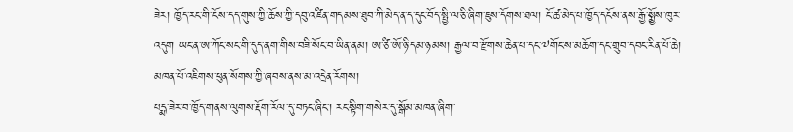ཟེར། ཁྱོད་རང་གི་ངོས་དད་གུས་ཀྱི་ཆོས་ཀྱི་དབུ་འཛིན་གདམས་ཐུབ་ཀི་མེད་ན་ད་དུང་བོད་སྤྱི་ལ་ཅི་ཞིག་ཇུས་དོགས་ཐལ། ངོ་ཚ་མེད་པ་ཁྱོད་དངོས་ནས་རྒྱོ་སྨྱོས་ཁུར་འདུག ཡང་ན་ཨ་ཀོང་སང་གི་དུད་ནག་གིས་བཟི་སོང་བ་ཡིན་ནམ། ཨ་ཙི་ཨོ་ཉི་དམ་ཉམས། རྒྱལ་བ་རྫོགས་ཆེན་པ་དང་༧གོང་ས་མཆོག་དང་གྲུབ་དབང་རིན་པོ་ཆེ། མཁན་པོ་འཇིགས་ཕུན་སོགས་ཀྱི་ཞབས་ནས་མ་འདྲེན་རོགས།
པདྨ་ཟེར་བ་ཁྱོད་གནས་ལུགས་རྡོག་རོལ་དུ་བཏང་ཞིང་། རང་སྟིག་གསེར་དུ་སྒོམ་མཁན་ཞིག་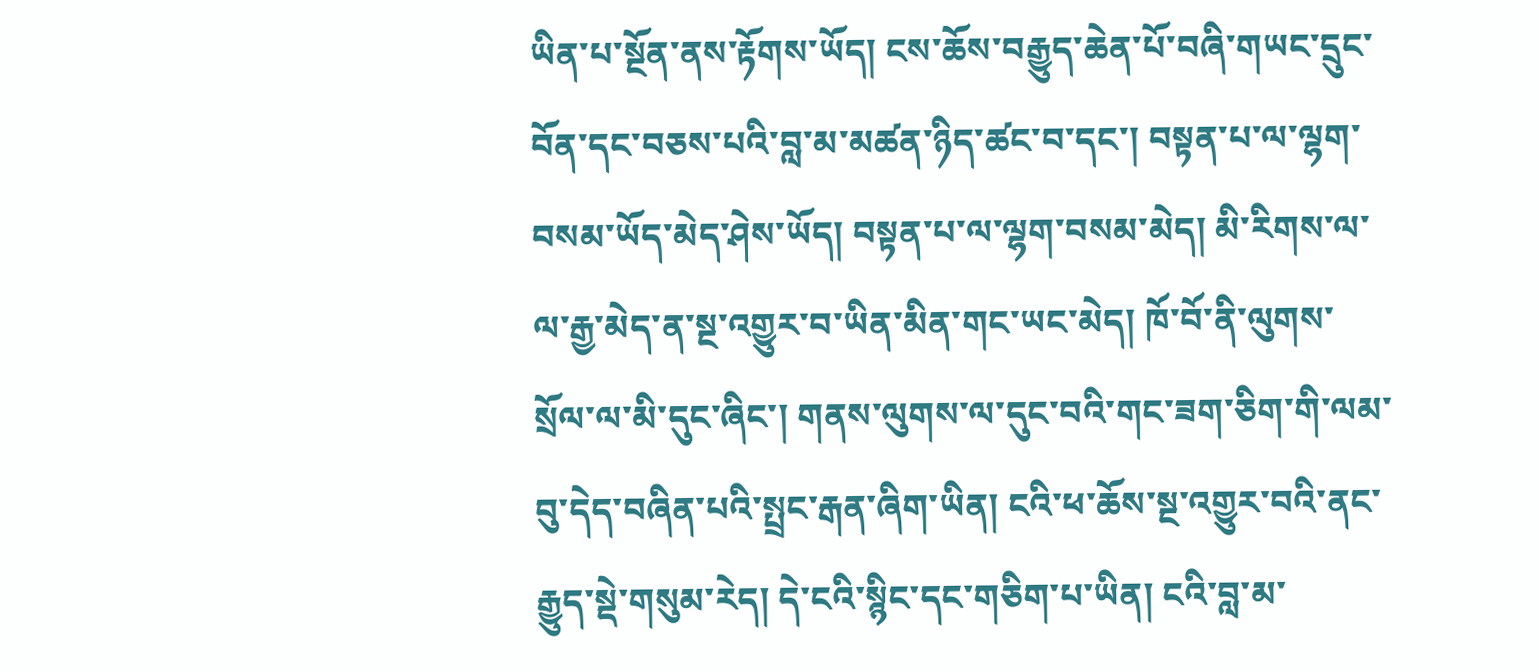ཡིན་པ་སྔོན་ནས་རྟོགས་ཡོད། ངས་ཆོས་བརྒྱུད་ཆེན་པོ་བཞི་གཡང་དྲུང་བོན་དང་བཅས་པའི་བླ་མ་མཚན་ཉིད་ཚང་བ་དང་། བསྟན་པ་ལ་ལྷག་བསམ་ཡོད་མེད་ཤེས་ཡོད། བསྟན་པ་ལ་ལྷག་བསམ་མེད། མི་རིགས་ལ་ལ་རྒྱ་མེད་ན་སྔ་འགྱུར་བ་ཡིན་མིན་གང་ཡང་མེད། ཁོ་བོ་ནི་ལུགས་སྲོལ་ལ་མི་དུང་ཞིང་། གནས་ལུགས་ལ་དུང་བའི་གང་ཟག་ཅིག་གི་ལམ་བུ་དེད་བཞིན་པའི་སྤྲང་རྒན་ཞིག་ཡིན། ངའི་ཕ་ཆོས་སྔ་འགྱུར་བའི་ནང་རྒྱུད་སྡེ་གསུམ་རེད། དེ་ངའི་སྙིང་དང་གཅིག་པ་ཡིན། ངའི་བླ་མ་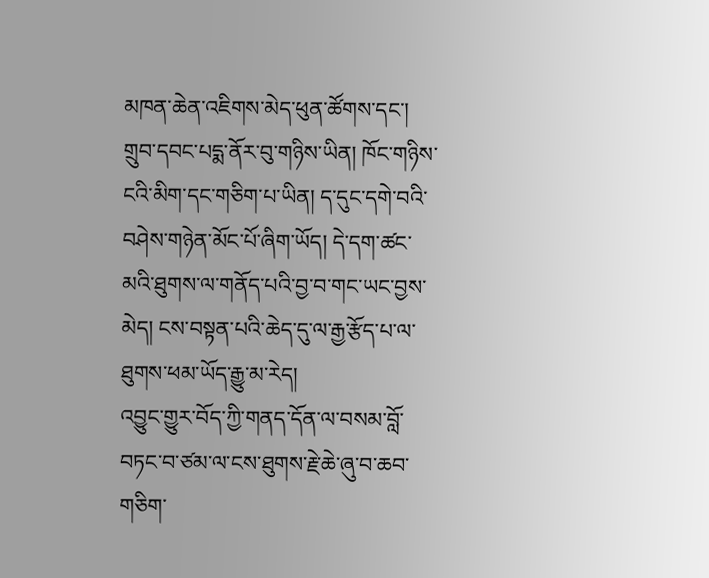མཁན་ཆེན་འཇིགས་མེད་ཕུན་ཚོགས་དང་། གྲུབ་དབང་པདྨ་ནོར་བུ་གཉིས་ཡིན། ཁོང་གཉིས་ངའི་མིག་དང་གཅིག་པ་ཡིན། ད་དུང་དགེ་བའི་བཤེས་གཉེན་མོང་པོ་ཞིག་ཡོད། དེ་དག་ཚང་མའི་ཐུགས་ལ་གནོད་པའི་བྱ་བ་གང་ཡང་བྱས་མེད། ངས་བསྟན་པའི་ཆེད་དུ་ལ་རྒྱ་རྩོད་པ་ལ་ཐུགས་ཕམ་ཡོད་རྒྱུ་མ་རེད།
འབྱུང་གྱུར་བོད་ཀྱི་གནད་དོན་ལ་བསམ་བློ་བཏང་བ་ཙམ་ལ་ངས་ཐུགས་རྗེ་ཆེ་ཞུ་བ་ཆབ་གཅིག་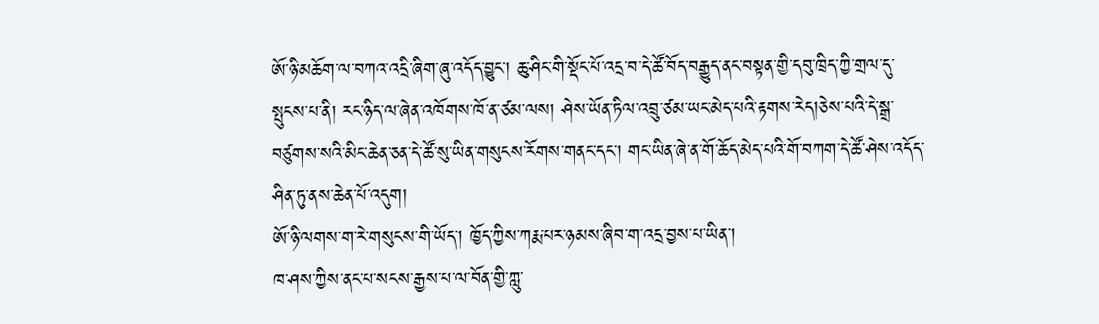ཨོ་ཉི་མཆོག་ལ་བཀའ་འདྲི་ཞིག་ཞུ་འདོད་བྱུང་། ཆུ་ཤིང་གི་སྡོང་པོ་འདྲ་བ་དེ་ཚོ་བོད་བརྒྱུད་ནང་བསྟན་གྱི་དབུ་ཁྲིད་ཀྱི་གྲལ་དུ་སྤུངས་པ་ནི། རང་ཉིད་ལ་ཞེན་འཁོགས་ཁོ་ན་ཙམ་ལས། ཤེས་ཡོན་ཏིལ་འབྲུ་ཙམ་ཡང་མེད་པའི་རྟགས་རེད།ཅེས་པའི་དེ་སྒྲ་བཙུགས་སའི་མིང་ཆེན་ཅན་དེ་ཚོ་སུ་ཡིན་གསུངས་རོགས་གནང་དང་། གང་ཡིན་ཞེ་ན་གོ་ཆོད་མེད་པའི་གོ་བཀག་དེ་ཚོ་ཤེས་འདོད་ཤིན་ཏུ་ནས་ཆེན་པོ་འདུག།
ཨོ་ཉི་ལགས་ག་རེ་གསུངས་གི་ཡོད་། ཁྱོད་ཀྱིས་ཀརྨ་པར་ཉམས་ཞིབ་ག་འདྲ་བྱས་པ་ཡིན་།
ཁ་ཤས་ཀྱིས་ནང་པ་སངས་རྒྱས་པ་ལ་བོན་གྱི་ཀླུ་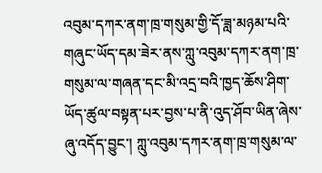འབུམ་དཀར་ནག་ཁྲ་གསུམ་གྱི་དོ་ཟླ་མཉམ་པའི་གཞུང་ཡོད་དམ་ཟེར་ནས་ཀླུ་འབུམ་དཀར་ནག་ཁྲ་གསུམ་ལ་གཞན་དང་མི་འདྲ་བའི་ཁྱད་ཆོས་ཤིག་ཡོད་ཚུལ་བསྟན་པར་བྱས་པ་ནི་འུད་ཤོབ་ཡིན་ཞེས་ཞུ་འདོད་བྱུང་། ཀླུ་འབུམ་དཀར་ནག་ཁྲ་གསུམ་ལ་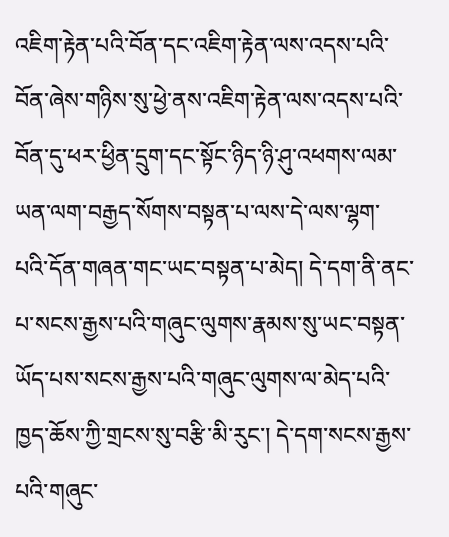འཇིག་རྟེན་པའི་བོན་དང་འཇིག་རྟེན་ལས་འདས་པའི་བོན་ཞེས་གཉིས་སུ་ཕྱེ་ནས་འཇིག་རྟེན་ལས་འདས་པའི་བོན་དུ་ཕར་ཕྱིན་དྲུག་དང་སྟོང་ཉིད་ཉི་ཤུ་འཕགས་ལམ་ཡན་ལག་བརྒྱད་སོགས་བསྟན་པ་ལས་དེ་ལས་ལྷག་པའི་དོན་གཞན་གང་ཡང་བསྟན་པ་མེད། དེ་དག་ནི་ནང་པ་སངས་རྒྱས་པའི་གཞུང་ལུགས་རྣམས་སུ་ཡང་བསྟན་ཡོད་པས་སངས་རྒྱས་པའི་གཞུང་ལུགས་ལ་མེད་པའི་ཁྱད་ཆོས་ཀྱི་གྲངས་སུ་བརྩི་མི་རུང་། དེ་དག་སངས་རྒྱས་པའི་གཞུང་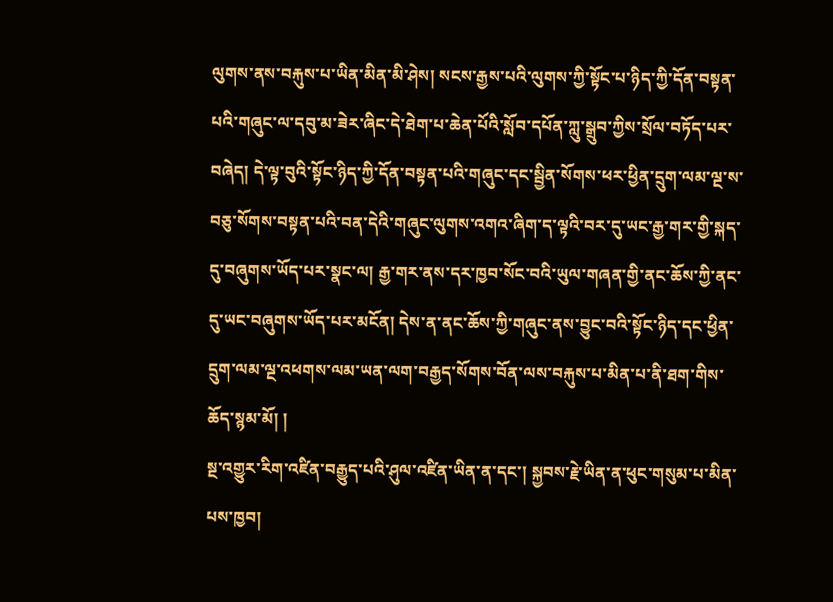ལུགས་ནས་བརྐུས་པ་ཡིན་མིན་མི་ཤེས། སངས་རྒྱས་པའི་ལུགས་ཀྱི་སྟོང་པ་ཉིད་ཀྱི་དོན་བསྟན་པའི་གཞུང་ལ་དབུ་མ་ཟེར་ཞིང་དེ་ཐེག་པ་ཆེན་པོའི་སློབ་དཔོན་ཀླུ་སྒྲུབ་ཀྱིས་སྲོལ་བཏོད་པར་བཞེད། དེ་ལྟ་བུའི་སྟོང་ཉིད་ཀྱི་དོན་བསྟན་པའི་གཞུང་དང་སྦྱིན་སོགས་ཕར་ཕྱིན་དྲུག་ལམ་ལྔ་ས་བཅུ་སོགས་བསྟན་པའི་བན་དེའི་གཞུང་ལུགས་འགའ་ཞིག་ད་ལྟའི་བར་དུ་ཡང་རྒྱ་གར་གྱི་སྐད་དུ་བཞུགས་ཡོད་པར་སྣང་ལ། རྒྱ་གར་ནས་དར་ཁྱབ་སོང་བའི་ཡུལ་གཞན་གྱི་ནང་ཆོས་ཀྱི་ནང་དུ་ཡང་བཞུགས་ཡོད་པར་མངོན། དེས་ན་ནང་ཆོས་ཀྱི་གཞུང་ནས་བྱུང་བའི་སྟོང་ཉིད་དང་ཕྱིན་དྲུག་ལམ་ལྔ་འཕགས་ལམ་ཡན་ལག་བརྒྱད་སོགས་བོན་ལས་བརྐུས་པ་མིན་པ་ནི་ཐག་གིས་ཆོད་སྙམ་མོ། །
སྔ་འགྱུར་རིག་འཛིན་བརྒྱུད་པའི་ཤུལ་འཛིན་ཡིན་ན་དང་། སྐྱབས་རྗེ་ཡིན་ན་ཕུང་གསུམ་པ་མིན་པས་ཁྱབ།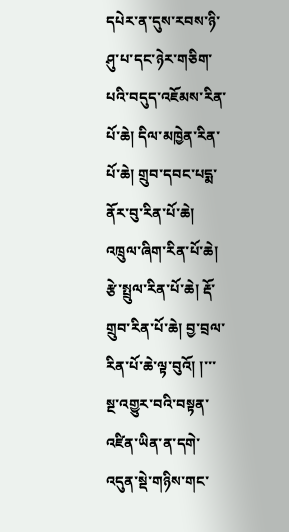དཔེར་ན་དུས་རབས་ཉི་ཤུ་པ་དང་ཉེར་གཅིག་པའི་བདུད་འཇོམས་རིན་པོ་ཆེ། དིལ་མཁྱེན་རིན་པོ་ཆེ། གྲུབ་དབང་པདྨ་ནོར་བུ་རིན་པོ་ཆེ། འཁྲུལ་ཞིག་རིན་པོ་ཆེ། རྩེ་སྤྲུལ་རིན་པོ་ཆེ། རྡོ་གྲུབ་རིན་པོ་ཆེ། བྱ་བྲལ་རིན་པོ་ཆེ་ལྟ་བུའོ། །་་་སྔ་འགྱུར་བའི་བསྟན་འཛིན་ཡིན་ན་དགེ་འདུན་སྡེ་གཉིས་གང་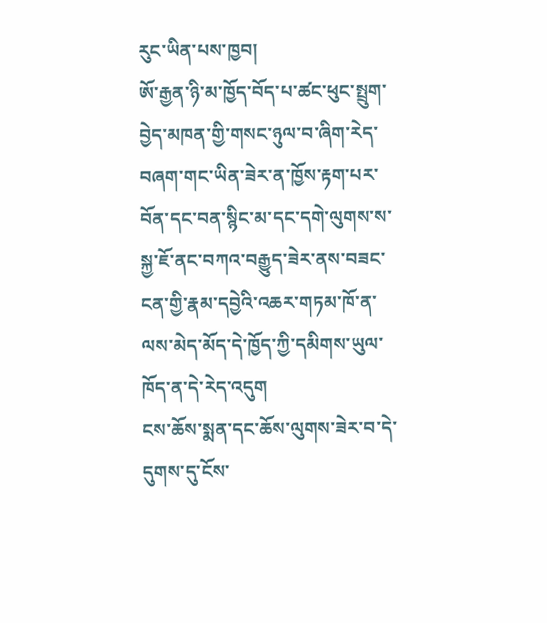རུང་ཡིན་པས་ཁྱབ།
ཨོ་རྒྱན་ཉི་མ་ཁྱོད་བོད་པ་ཚང་ཕུང་སྤྲུག་བྱེད་མཁན་གྱི་གསང་ཉུལ་བ་ཞིག་རེད་བཞག་གང་ཡིན་ཟེར་ན་ཁྱོས་རྟག་པར་བོན་དང་བན་སྙིང་མ་དང་དགེ་ལུགས་ས་སྐྱ་ཇོ་ནང་བཀའ་བརྒྱུད་ཟེར་ནས་བཟང་ངན་གྱི་རྣམ་དབྱེའི་འཆར་གཏམ་ཁོ་ན་ལས་མེད་མོད་དེ་ཁྱོད་ཀྱི་དམིགས་ཡུལ་ཁོད་ན་དེ་རེད་འདུག
ངས་ཆོས་སྨན་དང་ཆོས་ལུགས་ཟེར་བ་དེ་དུགས་དུ་ངོས་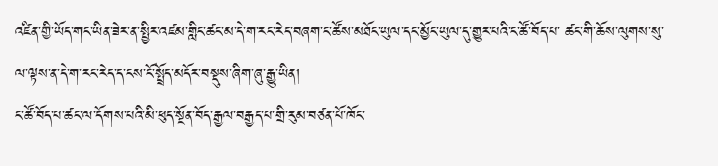འཛིན་གྱི་ཡོད་གང་ཡིན་ཟེར་ན་སྤྱིར་འཛམ་གླིང་ཚང་མ་དེ་ག་རང་རེད་བཞག་ང་ཚོས་མཐོང་ཡུལ་དང་མྱོང་ཡུལ་དུ་གྱུར་པའི་ང་ཚོ་བོད་པ་ ཚང་གི་ཆོས་ལུགས་སུ་ལ་ལྟས་ན་དེ་ག་རང་རེད་ད་ངས་ངོ་སྤྲོད་མདོར་བསྡུས་ཞིག་ཞུ་རྒྱུ་ཡིན།
ང་ཚོ་བོད་པ་ཚང་ལ་དོགས་པའི་མི་ཕུད་སྔོན་བོད་རྒྱལ་བརྒྱད་པ་གྲི་རུམ་བཙན་པོ་ཁོང་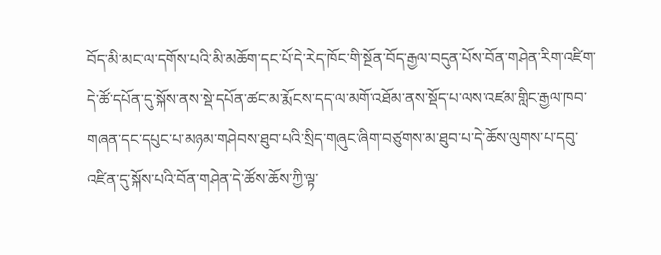བོད་མི་མང་ལ་དགོས་པའི་མི་མཆོག་དང་པོ་དེ་རེད་ཁོང་གི་སྔོན་བོད་རྒྱལ་བདུན་པོས་བོན་གཤེན་རིག་འཛིག་དེ་ཚོ་དཔོན་དུ་སྐོས་ནས་སྡེ་དཔོན་ཚང་མ་རྨོངས་དད་ལ་མགོ་འཐོམ་ནས་སྡོད་པ་ལས་འཛམ་གླིང་རྒྱལ་ཁབ་གཞན་དང་དཔུང་པ་མཉམ་གཤེབས་ཐུབ་པའི་སྲིད་གཞུང་ཞིག་བཙུགས་མ་ཐུབ་པ་དེ་ཆོས་ལུགས་པ་དབུ་འཛིན་དུ་སྐོས་པའི་བོན་གཤེན་དེ་ཚོས་ཆོས་ཀྱི་ལྟ་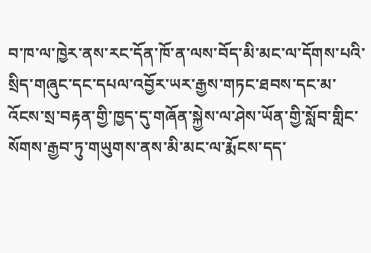བ་ཁ་ལ་ཁྱེར་ནས་རང་དོན་ཁོ་ན་ལས་བོད་མི་མང་ལ་དོགས་པའི་སྲིད་གཞུང་དང་དཔལ་འབྱོར་ཡར་རྒྱས་གཏང་ཐབས་དང་མ་འོངས་སྲ་བརྟན་གྱི་ཁྱད་དུ་གཞོན་སྐྱེས་ལ་ཤེས་ཡོན་གྱི་སློབ་གླིང་སོགས་རྒྱབ་ཏུ་གཡུགས་ནས་མི་མང་ལ་རྨོངས་དད་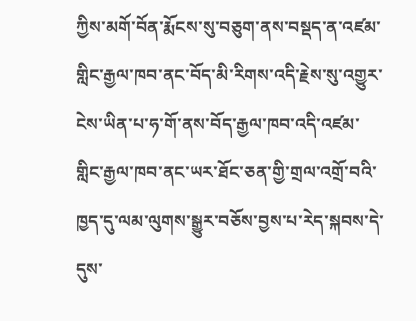ཀྱིས་མགོ་བོན་རྨོངས་སུ་བཅུག་ནས་བསྡད་ན་འཛམ་གླིང་རྒྱལ་ཁབ་ནང་བོད་མི་རིགས་འདི་རྗེས་སུ་འགྱུར་ངེས་ཡིན་པ་ཧ་གོ་ནས་བོད་རྒྱལ་ཁབ་འདི་འཛམ་གླིང་རྒྱལ་ཁབ་ནང་ཡར་ཐོང་ཅན་གྱི་གྲལ་འགྲོ་བའི་ཁྱད་དུ་ལམ་ལུགས་སྒྱུར་བཅོས་བྱས་པ་རེད་སྐབས་དེ་དུས་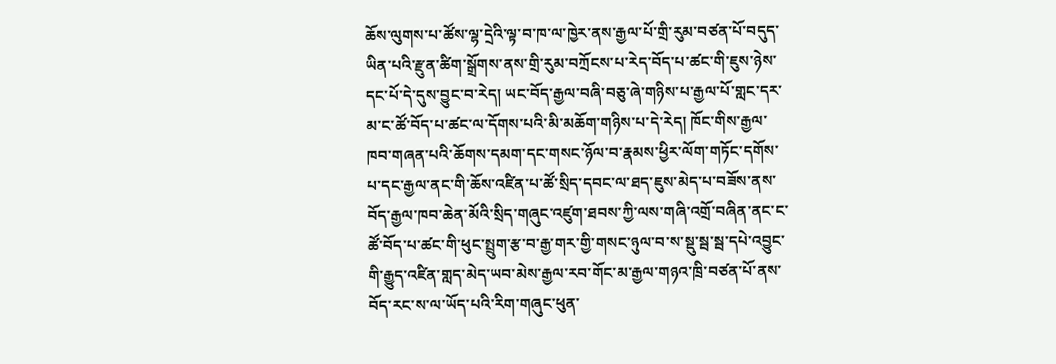ཆོས་ལུགས་པ་ཚོས་ལྷ་དྲེའི་ལྟ་བ་ཁ་ལ་ཁྱེར་ནས་རྒྱལ་པོ་གྲི་རུམ་བཙན་པོ་བདུད་ཡིན་པའི་རྫུན་ཚིག་སྒྲོགས་ནས་གྲི་རུམ་བཀྲོངས་པ་རེད་བོད་པ་ཚང་གི་ཇུས་ཉེས་དང་པོ་དེ་དུས་བྱུང་བ་རེད། ཡང་བོད་རྒྱལ་བཞི་བཅུ་ཞེ་གཉིས་པ་རྒྱལ་པོ་གླང་དར་མ་ང་ཚོ་བོད་པ་ཚང་ལ་དོགས་པའི་མི་མཆོག་གཉིས་པ་དེ་རེད། ཁོང་གིས་རྒྱལ་ཁབ་གཞན་པའི་ཆོགས་དམག་དང་གསང་ཉོལ་བ་རྣམས་ཕྱིར་ལོག་གཏོང་དགོས་པ་དང་རྒྱལ་ནང་གི་ཆོས་འཛིན་པ་ཚོ་སྲིད་དབང་ལ་ཐད་ཇུས་མེད་པ་བཟོས་ནས་བོད་རྒྱལ་ཁབ་ཆེན་མོའི་སྲིད་གཞུང་འཛུག་ཐབས་ཀྱི་ལས་གཞི་འགྲོ་བཞིན་ནང་ང་ཚོ་བོད་པ་ཚང་གི་ཕུང་སྤྲུག་རྩ་བ་རྒྱ་གར་གྱི་གསང་ཉུལ་བ་ས་སྡུ་སྦ་སྦ་དཔེ་འབྱུང་གི་རྒྱུད་འཛིན་གླད་མེད་ཡབ་མེས་རྒྱལ་རབ་གོང་མ་རྒྱལ་གཉའ་ཁྲི་བཙན་པོ་ནས་བོད་རང་ས་ལ་ཡོད་པའི་རིག་གཞུང་ཕུན་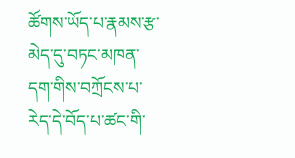ཚོགས་ཡོད་པ་རྣམས་རྩ་མེད་དུ་བཏང་མཁན་དག་གིས་བཀྲོངས་པ་རེད་དེ་བོད་པ་ཚང་གི་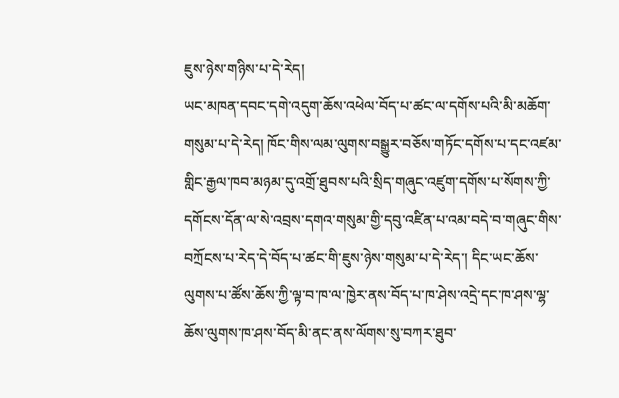ཇུས་ཉེས་གཉིས་པ་དེ་རེད།
ཡང་མཁན་དབང་དགེ་འདུག་ཆོས་འཕེལ་བོད་པ་ཚང་ལ་དགོས་པའི་མི་མཆོག་གསུམ་པ་དེ་རེད། ཁོང་གིས་ལམ་ལུགས་བསྒྱུར་བཅོས་གཏོང་དགོས་པ་དང་འཛམ་གླིང་རྒྱལ་ཁབ་མཉམ་དུ་འགྲོ་ཐུབས་པའི་སྲིད་གཞུང་འཛུག་དགོས་པ་སོགས་ཀྱི་དགོངས་དོན་ལ་སེ་འབྲས་དགའ་གསུམ་གྱི་དབུ་འཛིན་པ་འམ་བདེ་བ་གཞུང་གིས་བཀྲོངས་པ་རེད་དེ་བོད་པ་ཚང་གི་ཇུས་ཉེས་གསུམ་པ་དེ་རེད་། དིང་ཡང་ཆོས་ལུགས་པ་ཚོས་ཆོས་ཀྱི་ལྟ་བ་ཁ་ལ་ཁྱེར་ནས་བོད་པ་ཁ་ཤེས་འདྲེ་དང་ཁ་ཤས་ལྷ་ཆོས་ལུགས་ཁ་ཤས་བོད་མི་ནང་ནས་ལོགས་སུ་བཀར་ཐུབ་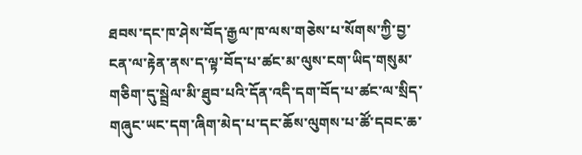ཐབས་དང་ཁ་ཤེས་བོད་རྒྱལ་ཁ་ལས་གཅེས་པ་སོགས་ཀྱི་བྱ་ངན་ལ་རྟེན་ནས་ད་ལྟ་བོད་པ་ཚང་མ་ལུས་ངག་ཡིད་གསུམ་གཅིག་དུ་སྦྲེལ་མི་ཐུབ་པའི་དོན་འདི་དག་བོད་པ་ཚང་ལ་སྲིད་གཞུང་ཡང་དག་ཞིག་མེད་པ་དང་ཆོས་ལུགས་པ་ཚོ་དབང་ཆ་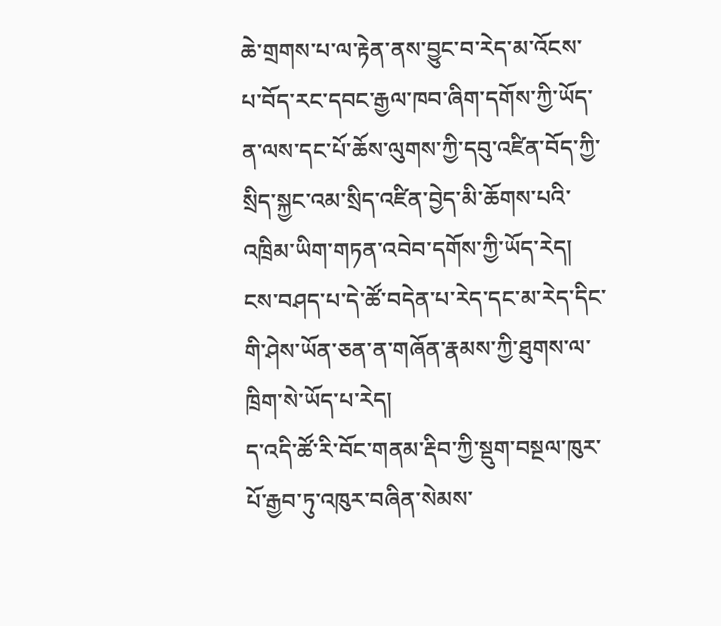ཆེ་གྲགས་པ་ལ་རྟེན་ནས་བྱུང་བ་རེད་མ་འོངས་པ་བོད་རང་དབང་རྒྱལ་ཁབ་ཞིག་དགོས་ཀྱི་ཡོད་ན་ལས་དང་པོ་ཆོས་ལུགས་ཀྱི་དབུ་འཛིན་བོད་ཀྱི་སྲིད་སྐྱང་འམ་སྲིད་འཛིན་བྱེད་མི་ཆོགས་པའི་འཁྲིམ་ཡིག་གཏན་འབེབ་དགོས་ཀྱི་ཡོད་རེད། ངས་བཤད་པ་དེ་ཚོ་བདེན་པ་རེད་དང་མ་རེད་དིང་གི་ཤེས་ཡོན་ཅན་ན་གཞོན་རྣམས་ཀྱི་ཐུགས་ལ་ཁྲིག་སེ་ཡོད་པ་རེད།
ད་འདི་ཚོ་རི་བོང་གནམ་རྡིབ་ཀྱི་སྡུག་བསྔལ་ཁུར་པོ་རྒྱབ་ཏུ་འཁུར་བཞིན་སེམས་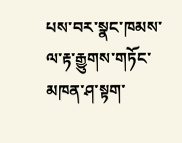པས་བར་སྣང་ཁམས་ལ་རྟ་རྒྱུགས་གཏོང་མཁན་ཤ་སྟག་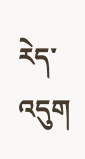རེད་འདུག